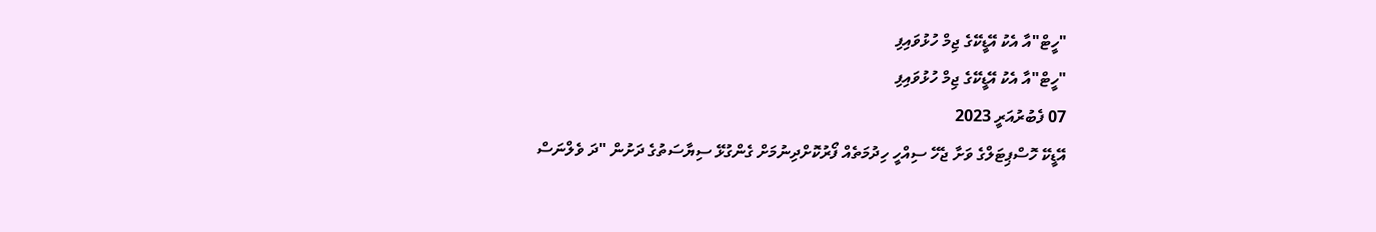"ހީޓް"އާ އެކު އޭޑީކޭގެ ޖިމް ހުޅުވައިފި
"ހީޓް"އާ އެކު އޭޑީކޭގެ ޖިމް ހުޅުވައިފި
07 ފެބުރުއަރީ 2023
އޭޑީކޭ ހޮސްޕިޓަލްގެ ވަށާ ޖެހޭ ސިއްހީ ހިދުމަތެއް ފޯރުކޮށްދިނުމަށް ގެންގުޅޭ ސިޔާސަތުގެ ދަށުން "ދަ ވެލްނަސް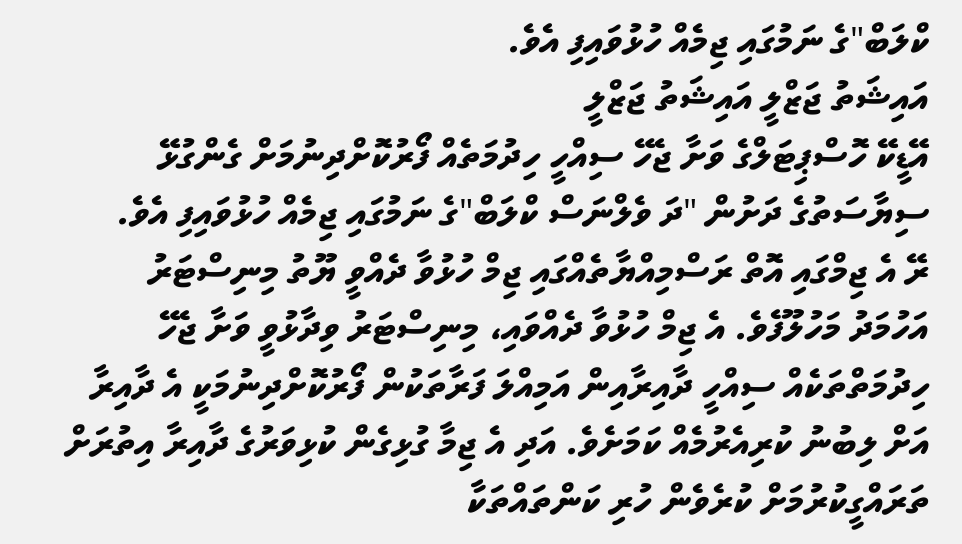ކްލަބް"ގެ ނަމުގައި ޖިމެއް ހުޅުވައިފި އެވެ.
އައިޝަތު ޖަޒްލީ އައިޝަތު ޖަޒްލީ
އޭޑީކޭ ހޮސްޕިޓަލްގެ ވަށާ ޖެހޭ ސިއްހީ ހިދުމަތެއް ފޯރުކޮށްދިނުމަށް ގެންގުޅޭ ސިޔާސަތުގެ ދަށުން "ދަ ވެލްނަސް ކްލަބް"ގެ ނަމުގައި ޖިމެއް ހުޅުވައިފި އެވެ.
ރޭ އެ ޖިމްގައި އޮތް ރަސްމިއްޔާތެއްގައި ޖިމް ހުޅުވާ ދެއްވީ ޔޫތު މިނިސްޓަރު އަހުމަދު މަހުލޫފެވެ. އެ ޖިމް ހުޅުވާ ދެއްވައި، މިނިސްޓަރު ވިދާޅުވީ ވަށާ ޖެހޭ ހިދުމަތްތަކެއް ސިއްހީ ދާއިރާއިން އަމިއްލަ ފަރާތަކުން ފޯރުކޮށްދިނުމަކީ އެ ދާއިރާ އަށް ލިބުނު ކުރިއެރުމެއް ކަމަށެވެ. އަދި އެ ޖިމާ ގުޅިގެން ކުޅިވަރުގެ ދާއިރާ އިތުރަށް ތަރައްގީކުރުމަށް ކުރެވެން ހުރި ކަންތައްތަކާ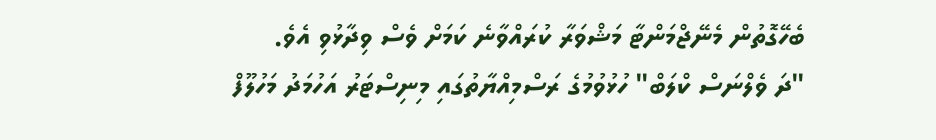ބެހޭގޮތުން މެނޭޖްމަންޓާ މަޝްވަރާ ކުރައްވާނެ ކަމަށް ވެސް ވިދާޅުވި އެވެ.
"ދަ ވެލްނަސް ކްލަބް" ހުޅުވުމުގެ ރަސްމިއްޔާތުގައި މިނިސްޓަރު އަހުމަދު މަހުލޫފް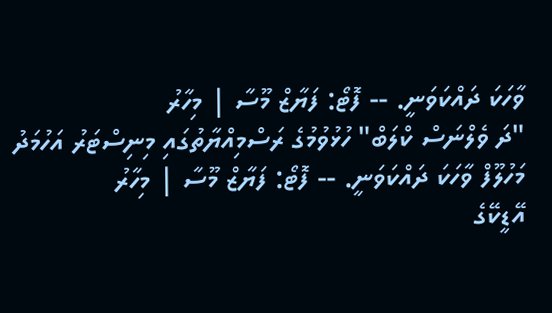ވާހަކަ ދައްކަވަނީ. -- ފޮޓޯ: ފަޔާޒް މޫސާ | މިހާރު
"ދަ ވެލްނަސް ކްލަބް" ހުޅުވުމުގެ ރަސްމިއްޔާތުގައި މިނިސްޓަރު އަހުމަދު މަހުލޫފް ވާހަކަ ދައްކަވަނީ. -- ފޮޓޯ: ފަޔާޒް މޫސާ | މިހާރު
އޭޑީކޭގެ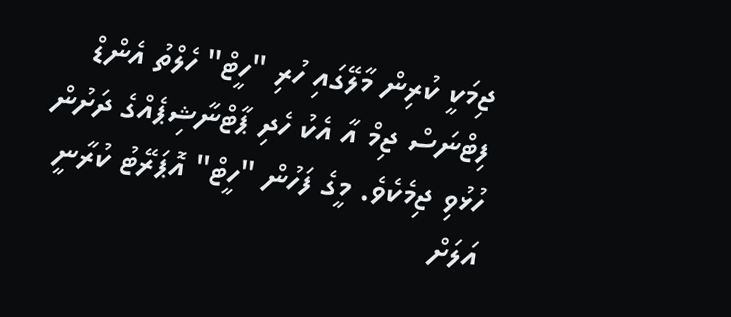ޖިމަކީ ކުރިން މާލޭގައި ހުރި "ހީޓް" ހެލްތު އެންޑް ފިޓްނަސް ޖިމް އާ އެކު ހެދި ޕާޓްނާޝިޕެއްގެ ދަށުން ހުޅުވި ޖިމެކެވެ. މީގެ ފަހުން "ހީޓް" އޮޕަރޭޓު ކުރާނީ އަލަށް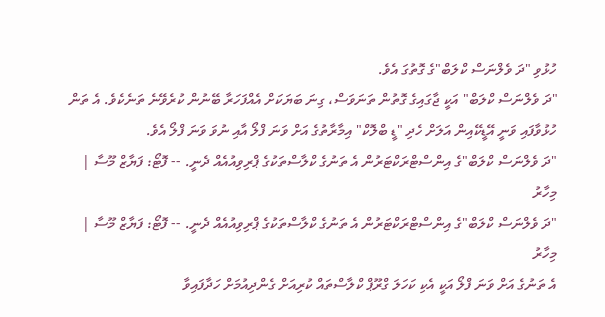ހުޅުވި "ދަ ވެލްނަސް ކްލަބް"ގެ ގޮތުގަ އެވެ.
"ދަ ވެލްނަސް ކްލަބް" އަކީ ޖާގައިގެ ގޮތުން ތަނަވަސް، ގިނަ ބަޔަކަށް އެއްފަހަރާ ބޭނުން ކުރެވޭނެ ތަނެކެވެ. އެ ތަން ހުޅުވާފައި ވަނީ އޭޑީކޭއިން އަލަށް ހެދި "ޑީ ބްލޮކް" އިމާރާތުގެ އަށް ވަނަ ފްލޯ އާއި ނުވަ ވަނަ ފްލޯ އެވެ.
"ދަ ވެލްނަސް ކްލަބް"ގެ އިންސްޓްރަކްޓަރުން އެ ތަނުގެ ކްލާސްތަކުގެ ޕްރިވިއުއެއް ދެނީ. -- ފޮޓޯ: ފަޔާޒް މޫސާ | މިހާރު
"ދަ ވެލްނަސް ކްލަބް"ގެ އިންސްޓްރަކްޓަރުން އެ ތަނުގެ ކްލާސްތަކުގެ ޕްރިވިއުއެއް ދެނީ. -- ފޮޓޯ: ފަޔާޒް މޫސާ | މިހާރު
އެ ތަނުގެ އަށް ވަނަ ފްލޯ އަކީ އެކި ކަހަލަ ގްރޫޕް ކްލާސްތައް ކުރިއަށް ގެންދިއުމަށް ހަދާފައިވާ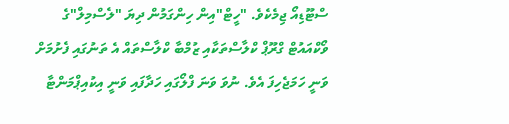ސްޓޫޑިއޯ ޖިމެކެވެ. "ހީޓް"އިން ހިންގަމުން ދިޔަ "ލެސްމިލް"ގެ ވޯކްއައުޓް ގްރޫޕް ކްލާސްތަކާއި ޒުމްބާ ކްލާސްތައް އެ ތަނުގައި ފެށުމަށް ވަނީ ހަމަޖެހިފަ އެވެ. ނުވަ ވަނަ ފްލޯގައި ހަދާފައި ވަނީ އިކުއިޕްމަންޓާ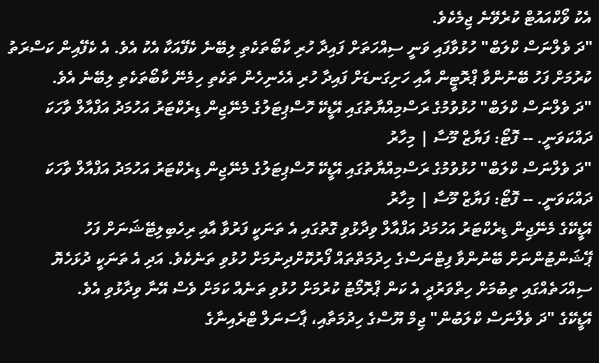އެކު ވޯކްއައުޓް ކުރެވޭނެ ޖިމެކެވެ.
"ދަ ވެލްނަސް ކްލަބް" ހުޅުވާފައި ވަނީ ސިއްހަތަށް ފައިދާ ހުރި ކާބޯތަކެތި ލިބޭނެ ކެފޭއަކާ އެކު އެވެ. އެ ކެފޭއިން ކަސްރަތު ކުރުމަށް ފަހު ބޭނުންވާ ޕްރޮޓީން އާއި ހަށިގަނޑަށް ފައިދާ ހުރި އެހެނިހެން ތަކެތި ހިމެނޭ ކާބޯތަކެތި ލިބޭނެ އެވެ.
"ދަ ވެލްނަސް ކްލަބް" ހުޅުވުމުގެ ރަސްމިއްޔާތުގައި އޭޑީކޭ ހޮސްޕިޓަލުގެ މެނޭޖިން ޑިރެކްޓަރު އަހުމަދު އަފްއާލް ވާހަކަ ދައްކަވަނީ. -- ފޮޓޯ: ފަޔާޒް މޫސާ | މިހާރު
"ދަ ވެލްނަސް ކްލަބް" ހުޅުވުމުގެ ރަސްމިއްޔާތުގައި އޭޑީކޭ ހޮސްޕިޓަލުގެ މެނޭޖިން ޑިރެކްޓަރު އަހުމަދު އަފްއާލް ވާހަކަ ދައްކަވަނީ. -- ފޮޓޯ: ފަޔާޒް މޫސާ | މިހާރު
އޭޑީކޭގެ މެނޭޖިން ޑިރެކްޓަރު އަހުމަދު އަފްއާލް ވިދާޅުވި ގޮތުގައި އެ ތަނަކީ ފަރުވާ އާއި ރިހެބިލިޓޭޝަނަށް ފަހު ޕޭޝަންޓުންނަށް ބޭނުންވާ ފިޓްނަސްގެ ހިދުމަތްތައް ފޯރުކޮށްދިނުމަށް ހުޅުވި ތަނެކެވެ. އަދި އެ ތަނަކީ ދުޅަހެޔޮ ސިއްހަތެއްގައި ތިބުމަށް ހިތްވަރުދީ އެ ކަން ޕްރޮމޯޓު ކުރުމަށް ހުޅުވި ތަނެއް ކަމަށް ވެސް އޭނާ ވިދާޅުވި އެވެ.
އޭޑީކޭގެ "ދަ ވެލްނަސް ކްލަބުން" ޖިމް ޔޫސްގެ ހިދުމަތާއި، ޕާސަނަލް ޓްރެއިނާގެ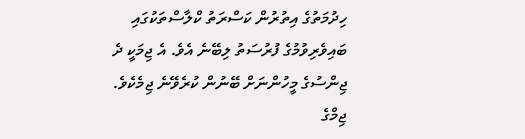ހިދުމަތުގެ އިތުރުން ކަސްރަތު ކްލާސްތަކުގައި ބައިވެރިވުމުގެ ފުރުސަތު ލިބޭނެ އެވެ. އެ ޖިމަކީ ދެ ޖިންސުގެ މީހުންނަށް ބޭނުން ކުރެވޭނެ ޖިމެކެވެ.
ޖިމްގެ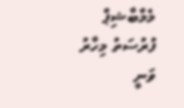މެމްބާޝިޕް ފުރުސަތު މިހާރު ވަނީ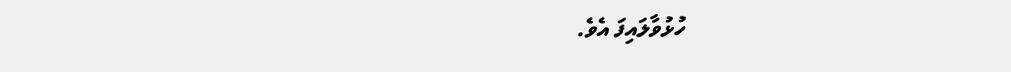ހުޅުވާލައިފަ އެވެ.